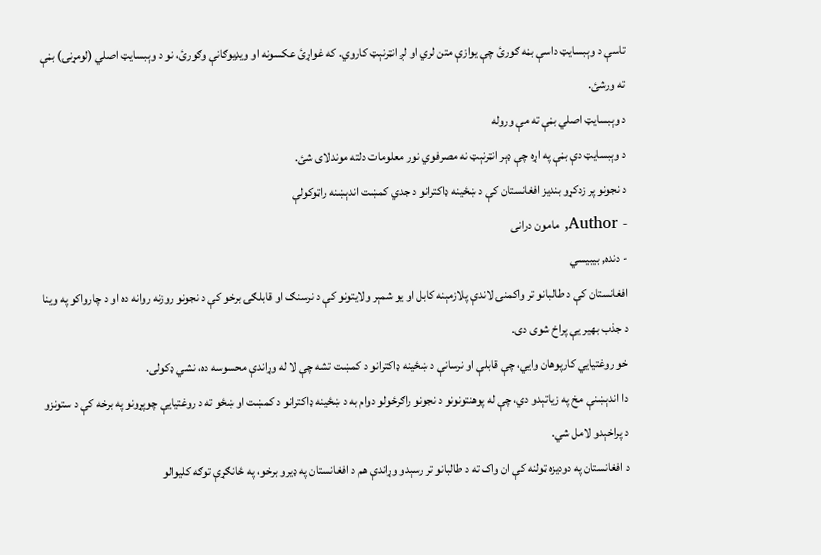تاسې د وېبسایټ داسې بڼه ګورئ چې یوازې متن لري او لږ انټرنېټ کاروي. که غواړئ عکسونه او ویډیوګانې وګورئ، نو د وېبسایټ اصلي (لومړنۍ) بڼې ته ورشئ.
د وېبسایټ اصلي بڼې ته مې وروله
د وېبسایټ دې بڼې په اړه چې ډېر انټرنېټ نه مصرفوي نور معلومات دلته موندلای شئ.
د نجونو پر زدکړو بندیز افغانستان کې د ښځینه ډاکترانو د جدي کمښت اندېښنه راټوکولې
- Author, مامون درانی
- دنده, بيبيسي
افغانستان کې د طالبانو تر واکمنۍ لاندې پلازمېنه کابل او یو شمېر ولایتونو کې د نرسنګ او قابلګۍ برخو کې د نجونو روزنه روانه ده او د چارواکو په وینا د جذب بهیر یې پراخ شوی دی.
خو روغتیايي کارپوهان وايي، چې قابلې او نرسانې د ښځینه ډاکترانو د کمښت تشه چې لا له وړاندې محسوسه ده، نشي ډکولی.
دا اندېښنې مخ په زیاتېدو دي، چې له پوهنتونونو د نجونو راګرځولو دوام به د ښځینه ډاکترانو د کمښت او ښځو ته د روغتیایې چوپړونو په برخه کې د ستونزو د پراخېدو لامل شي.
د افغانستان په دودیزه ټولنه کې ان واک ته د طالبانو تر رسېدو وړاندې هم د افغانستان په ډیرو برخو، په ځانګړې توګه کلیوالو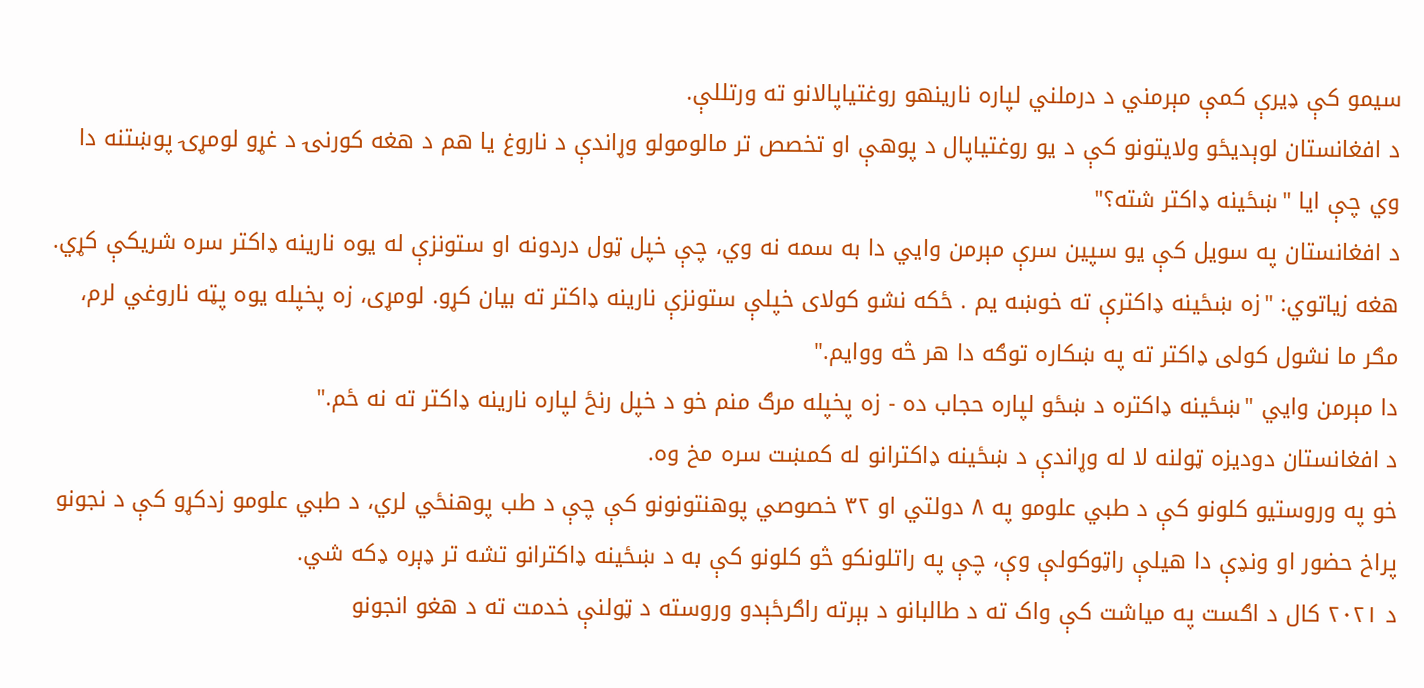سیمو کې ډیرې کمې مېرمني د درملني لپاره نارینهو روغتیاپالانو ته ورتللې.
د افغانستان لوېدیځو ولایتونو کې د یو روغتیاپال د پوهې او تخصص تر مالومولو وړاندې د ناروغ یا هم د هغه کورنۍ د غړو لومړۍ پوښتنه دا وي چې ایا "ښځینه ډاکتر شته؟"
د افغانستان په سویل کې یو سپین سرې مېرمن وایي دا به سمه نه وي، چې خپل ټول دردونه او ستونزې له یوه نارینه ډاکتر سره شریکې کړي.
هغه زیاتوي: "زه ښځینه ډاکترې ته خوښه یم . ځکه نشو کولای خپلې ستونزې نارینه ډاکتر ته بیان کړو. لومړی، زه پخپله یوه پټه ناروغي لرم، مګر ما نشول کولی ډاکتر ته په ښکاره توګه دا هر څه ووایم."
دا مېرمن وایي "ښځینه ډاکتره د ښځو لپاره حجاب ده - زه پخپله مرګ منم خو د خپل رنځ لپاره نارینه ډاکتر ته نه ځم."
د افغانستان دودیزه ټولنه لا له وړاندې د ښځینه ډاکترانو له کمښت سره مخ وه.
خو په وروستیو کلونو کې د طبي علومو په ۸ دولتي او ۳۲ خصوصي پوهنتونونو کې چې د طب پوهنځي لري، د طبي علومو زدکړو کې د نجونو پراخ حضور او ونډې دا هیلې راټوکولې وې، چې په راتلونکو څو کلونو کې به د ښځینه ډاکترانو تشه تر ډېره ډکه شي.
د ۲۰۲۱ کال د اګست په میاشت کې واک ته د طالبانو د بېرته راګرځېدو وروسته د ټولنې خدمت ته د هغو انجونو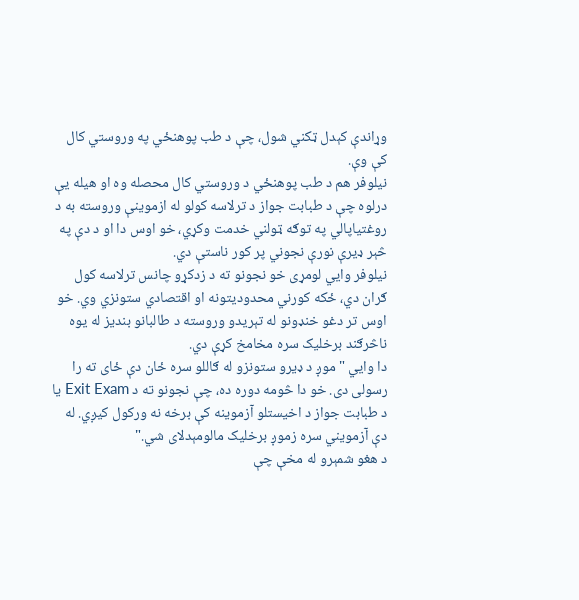وړاندې کېدل ټکني شول، چې د طب پوهنځي په وروستي کال کې وې.
نیلوفر هم د طب پوهنځي د وروستي کال محصله وه او هیله یې درلوه چې د طبابت جواز د ترلاسه کولو له ازموینې وروسته به د روغتیاپالي په توګه ټولني خدمت وکړي، خو اوس دا او د دې په څېر ډیرې نورې نجوني پر کور ناستې دي.
نیلوفر وایي لومړی خو نجونو ته د زدکړو چانس ترلاسه کول ګران دي، ځکه کورني محدودیتونه او اقتصادي ستونزي وي. خو اوس تر دغو خنډونو له تېریدو وروسته د طالبانو بندیز له یوه ناڅرګند برخلیک سره مخامخ کړې دي.
دا وايي "موږ د ډیرو ستونزو له ګاللو سره ځان دې ځای ته را رسولی دی. خو دا څومه دوره ده، چې نجونو ته د Exit Exam یا د طبابت جواز د اخیستلو آزموینه کې برخه نه ورکول کیږي. له دې آزمویني سره زموږ برخلیک مالومېدلای شي."
د هغو شمېرو له مخې چې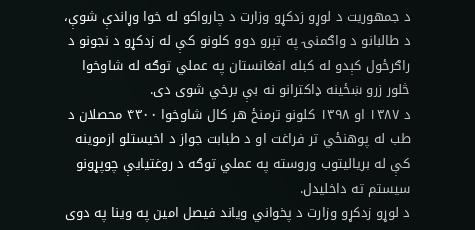د جمهوريت د لوړو زدکړو وزارت د چارواکو له خوا وړاندې شوې، د طالبانو د واګمنۍ په تېرو دوو کلونو کې له زدکړو د نجونو د راګرځول کېدو له کبله افغانستان په عملي توګه له شاوخوا څلور زرو ښځینه ډاکترانو نه بې برخي شوی دی.
د ۱۳۸۷ او ۱۳۹۸ کلونو ترمنځ هر کال شاوخوا ۴۳۰۰ محصلان د طب له پوهنځي تر فراغت او د طبابت جواز د اخیستلو ازموینه کې له بریالیتوب وروسته په عملي توګه د روغتیایې چوپړونو سیستم ته داخلیدل.
د لوړو زدکړو وزارت د پخواني وياند فيصل امين په وينا په دوی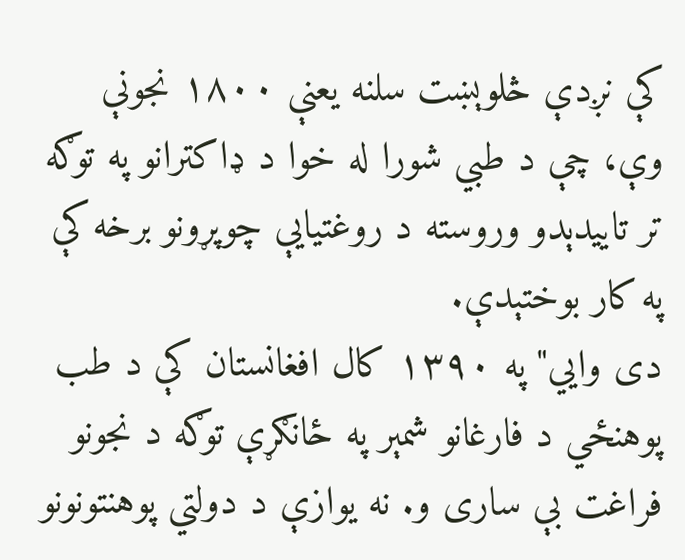کې نږدې څلوېښت سلنه يعنې ١٨٠٠ نجونې وې، چې د طبي شورا له خوا د ډاکترانو په توګه تر تاییدېدو وروسته د روغتیایې چوپړونو برخه کې په کار بوختېدې.
دی وايي"په ۱۳۹۰ کال افغانستان کې د طب پوهنځي د فارغانو شمېر په ځانګړې توګه د نجونو فراغت بې ساری و. نه یوازې د دولتي پوهنتونونو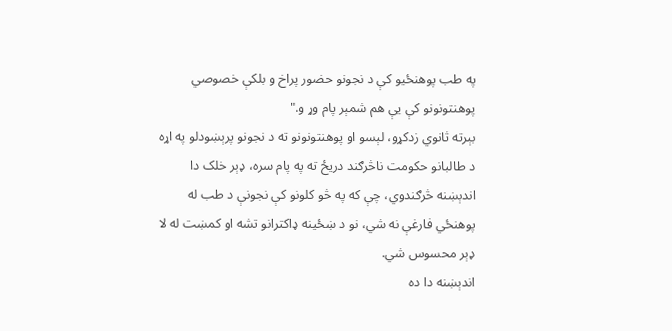په طب پوهنځیو کې د نجونو حضور پراخ و بلکې خصوصي پوهنتونونو کې یې هم شمېر پام وړ و."
بېرته ثانوي زدکړو، لېسو او پوهنتونونو ته د نجونو پرېښودلو په اړه د طالبانو حکومت ناڅرګند دریځ ته په پام سره، ډېر خلک دا اندېښنه څرګندوي، چې که په څو کلونو کې نجونې د طب له پوهنځي فارغې نه شي، نو د ښځینه ډاکترانو تشه او کمښت له لا ډېر محسوس شي.
اندېښنه دا ده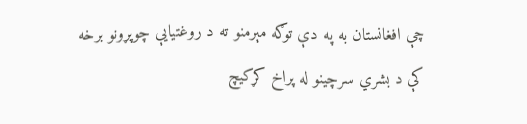چې افغانستان به په دې توګه مېرمنو ته د روغتیایې چوپړونو برخه کې د بشري سرچینو له پراخ کړکیچ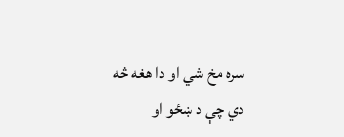سره مخ شي او دا هغه څه دي چې د ښځو او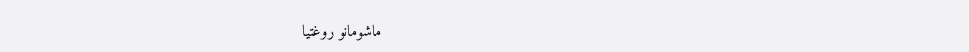ماشومانو روغتیا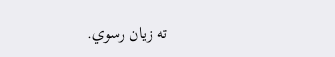ته زیان رسوي.